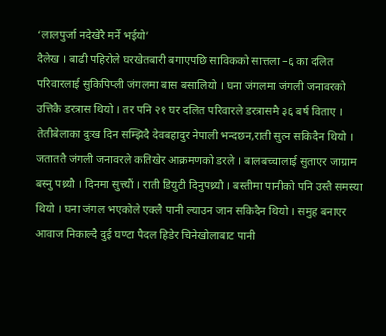‘लालपुर्जा नदेखेरै मर्ने भईयो’
दैलेख । बाढी पहिरोले घरखेतबारी बगाएपछि साविकको सात्तला –६ का दलित परिवारलाई सुकिपिप्ली जंगलमा बास बसालियो । घना जंगलमा जंगली जनावरको उत्तिकै डरत्रास थियो । तर पनि २१ घर दलित परिवारले डरत्रासमै ३६ बर्ष विताए । तेतीबेलाका दुःख दिन सम्झिदै देवबहादुर नेपाली भन्दछन,राती सुत्न सकिदैन थियो ।
जताततै जंगली जनावरले कतिखेर आक्रमणको डरले । बालबच्चालाई सुताएर जाग्राम बस्नु पथ्र्यौ । दिनमा सुत्त्यौं । राती डियुटी दिनुपथ्र्यौ । बस्तीमा पानीको पनि उस्तै समस्या थियो । घना जंगल भएकोले एक्लै पानी ल्याउन जान सकिदैन थियो । समुह बनाएर आवाज निकाल्दै दुई घण्टा पैदल हिडेर चिनेखोलाबाट पानी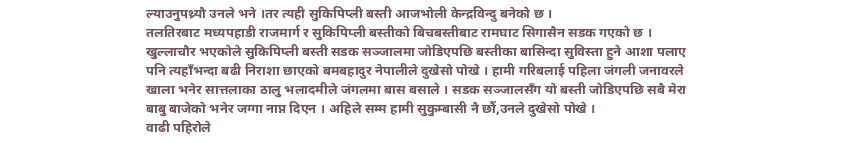ल्याउनुपथ्र्यौ उनले भने ।तर त्यही सुकिपिप्ली बस्ती आजभोली केन्द्रविन्दु बनेको छ ।
तलतिरबाट मध्यपहाडी राजमार्ग र सुकिपिप्ली बस्तीको बिचबस्तीबाट रामघाट सिगासैन सडक गएको छ । खुल्लाचौर भएकोले सुकिपिप्ली बस्ती सडक सञ्जालमा जोडिएपछि बस्तीका बासिन्दा सुविस्ता हुने आशा पलाए पनि त्यहाँभन्दा बढी निराशा छाएको बमबहादुर नेपालीले दुखेसो पोखे । हामी गरिबलाई पहिला जंगली जनावरले खाला भनेर सात्तलाका ठालु भलादमीले जंगलमा बास बसाले । सडक सञ्जालसँग यो बस्ती जोडिएपछि सबै मेरा बाबु बाजेको भनेर जग्गा नाप्न दिएन । अहिले सम्म हामी सुकुम्बासी नै छौं,उनले दुखेसो पोखे ।
वाढी पहिरोले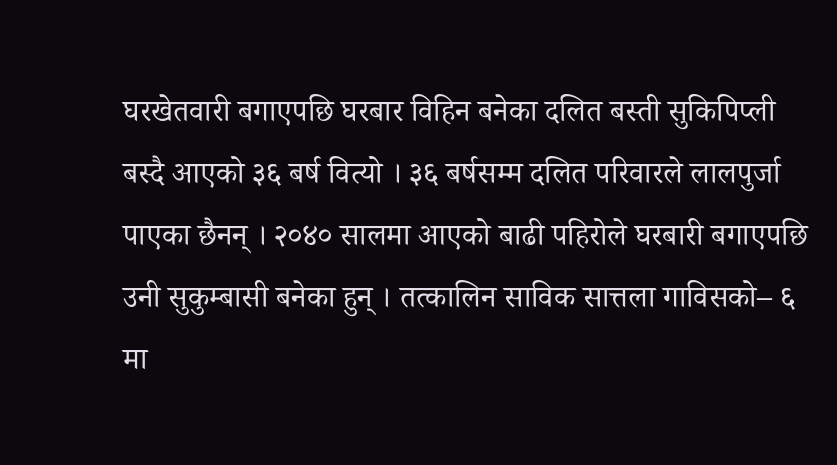घरखेतवारी बगाएपछि घरबार विहिन बनेका दलित बस्ती सुकिपिप्ली बस्दै आएको ३६ बर्ष वित्यो । ३६ बर्षसम्म दलित परिवारले लालपुर्जा पाएका छैनन् । २०४० सालमा आएको बाढी पहिरोले घरबारी बगाएपछि उनी सुकुम्बासी बनेका हुन् । तत्कालिन साविक सात्तला गाविसको– ६ मा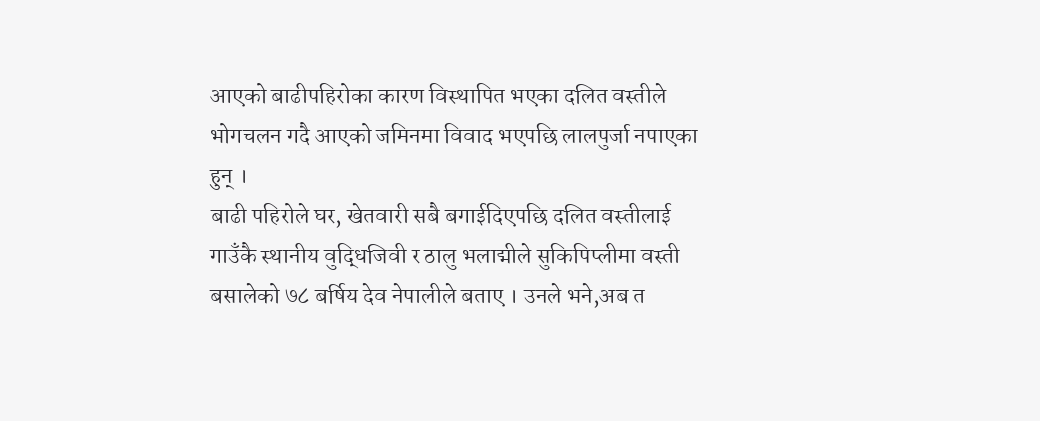आएको बाढीपहिरोका कारण विस्थापित भएका दलित वस्तीले भोगचलन गदै आएको जमिनमा विवाद भएपछि लालपुर्जा नपाएका हुन् ।
बाढी पहिरोले घर, खेतवारी सबै बगाईदिएपछि दलित वस्तीलाई गाउँकै स्थानीय वुद्धिजिवी र ठालु भलाद्मीले सुकिपिप्लीमा वस्ती बसालेको ७८ बर्षिय देव नेपालीले बताए । उनले भने,अब त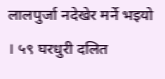लालपुर्जा नदेखेर मर्ने भइयो । ५९ घरधुरी दलित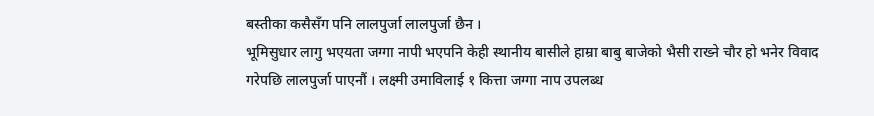बस्तीका कसैसँग पनि लालपुर्जा लालपुर्जा छैन ।
भूमिसुधार लागु भएयता जग्गा नापी भएपनि केही स्थानीय बासीले हाम्रा बाबु बाजेको भैसी राख्ने चौर हो भनेर विवाद गरेपछि लालपुर्जा पाएनौं । लक्ष्मी उमाविलाई १ कित्ता जग्गा नाप उपलब्ध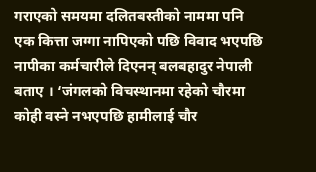गराएको समयमा दलितबस्तीको नाममा पनि एक कित्ता जग्गा नापिएको पछि विवाद भएपछि नापीका कर्मचारीले दिएनन् बलबहादुर नेपाली बताए । ‘जंगलको विचस्थानमा रहेको चौरमा कोही वस्ने नभएपछि हामीलाई चौर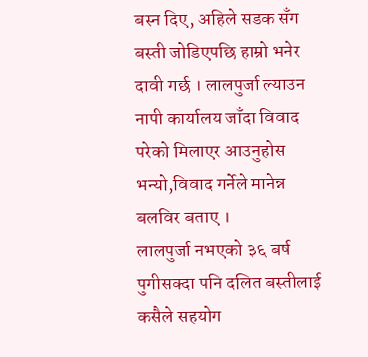बस्न दिए, अहिले सडक सँग बस्ती जोडिएपछि हाम्रो भनेर दावी गर्छ । लालपुर्जा ल्याउन नापी कार्यालय जाँदा विवाद परेको मिलाएर आउनुहोस भन्यो,विवाद गर्नेले मानेन्न बलविर बताए ।
लालपुर्जा नभएको ३६ बर्ष पुगीसक्दा पनि दलित बस्तीलाई कसैले सहयोग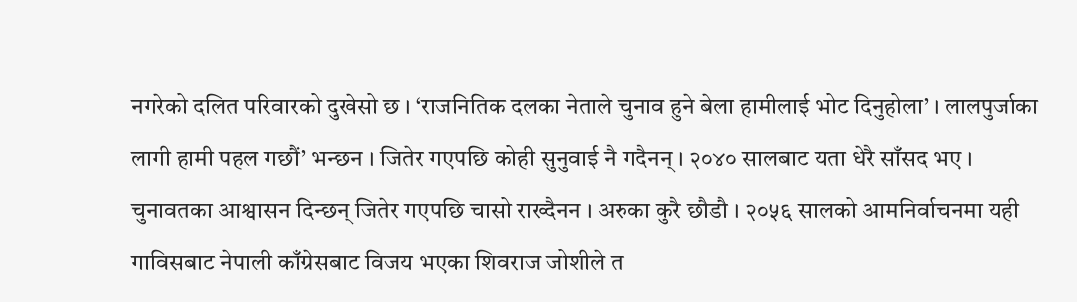नगरेको दलित परिवारको दुखेसो छ । ‘राजनितिक दलका नेताले चुनाव हुने बेला हामीलाई भोट दिनुहोला’ । लालपुर्जाका लागी हामी पहल गछौं’ भन्छन । जितेर गएपछि कोही सुनुवाई नै गदैनन् । २०४० सालबाट यता धेरै साँसद भए । चुनावतका आश्वासन दिन्छन् जितेर गएपछि चासो राख्दैनन । अरुका कुरै छौडौ । २०५६ सालको आमनिर्वाचनमा यही गाविसबाट नेपाली काँग्रेसबाट विजय भएका शिवराज जोशीले त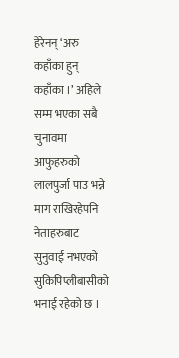हेरेनन् ‘अरु कहाँका हुन् कहाँका ।’ अहिले सम्म भएका सबै चुनावमा आफुहरुको लालपुर्जा पाउ भन्ने माग राखिरहेपनि नेताहरुबाट सुनुवाई नभएको सुकिपिप्लीबासीको भनाई रहेको छ ।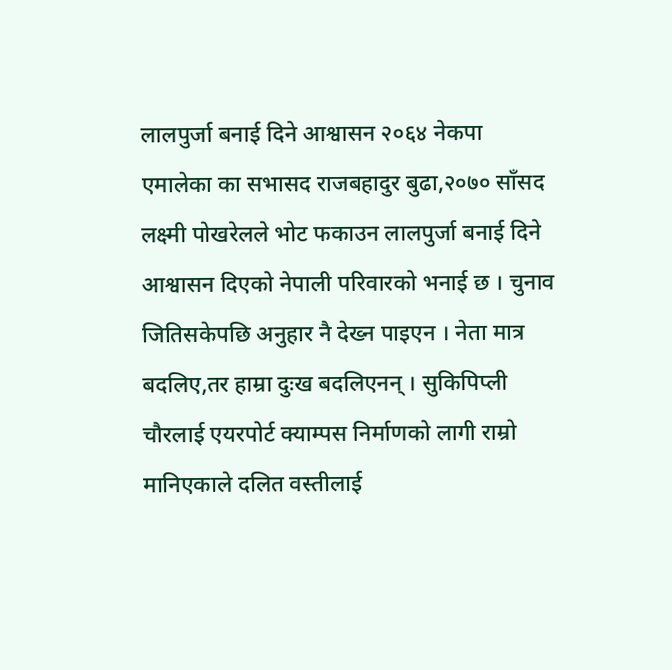लालपुर्जा बनाई दिने आश्वासन २०६४ नेकपा एमालेका का सभासद राजबहादुर बुढा,२०७० साँसद लक्ष्मी पोखरेलले भोट फकाउन लालपुर्जा बनाई दिने आश्वासन दिएको नेपाली परिवारको भनाई छ । चुनाव जितिसकेपछि अनुहार नै देख्न पाइएन । नेता मात्र बदलिए,तर हाम्रा दुःख बदलिएनन् । सुकिपिप्ली चौरलाई एयरपोर्ट क्याम्पस निर्माणको लागी राम्रो मानिएकाले दलित वस्तीलाई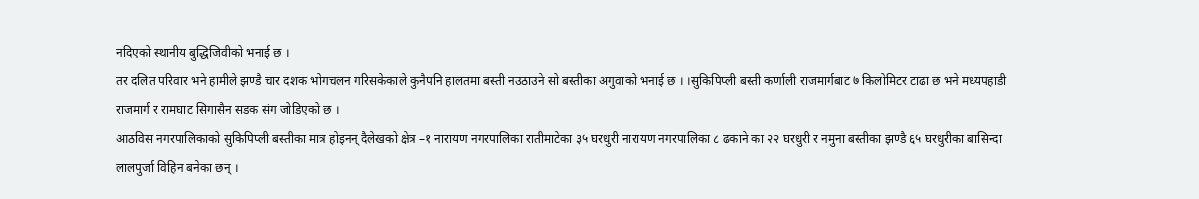नदिएको स्थानीय बुद्धिजिवीको भनाई छ ।
तर दलित परिवार भने हामीले झण्डै चार दशक भोगचलन गरिसकेकाले कुनैपनि हालतमा बस्ती नउठाउने सो बस्तीका अगुवाको भनाई छ । ।सुकिपिप्ली बस्ती कर्णाली राजमार्गबाट ७ किलोमिटर टाढा छ भने मध्यपहाडी राजमार्ग र रामघाट सिगासैन सडक संग जोडिएको छ ।
आठविस नगरपालिकाको सुकिपिप्ली बस्तीका मात्र होइनन् दैलेखको क्षेत्र –१ नारायण नगरपालिका रातीमाटेका ३५ घरधुरी नारायण नगरपालिका ८ ढकाने का २२ घरधुरी र नमुना बस्तीका झण्डै ६५ घरधुरीका बासिन्दा लालपुर्जा विहिन बनेका छन् ।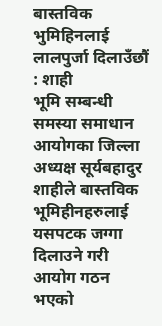बास्तविक भुमिहिनलाई लालपुर्जा दिलाउँछौं : शाही
भूमि सम्बन्धी समस्या समाधान आयोगका जिल्ला अध्यक्ष सूर्यबहादुर शाहीले बास्तविक भूमिहीनहरुलाई यसपटक जग्गा दिलाउने गरी आयोग गठन भएको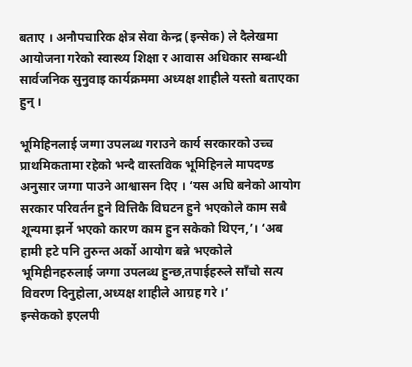बताए । अनौपचारिक क्षेत्र सेवा केन्द्र (इन्सेक) ले दैलेखमा आयोजना गरेको स्वास्थ्य शिक्षा र आवास अधिकार सम्बन्धी सार्वजनिक सुनुवाइ कार्यक्रममा अध्यक्ष शाहीले यस्तो बताएका हुन् ।

भूमिहिनलाई जग्गा उपलब्ध गराउने कार्य सरकारको उच्च प्राथमिकतामा रहेको भन्दै वास्तविक भूमिहिनले मापदण्ड अनुसार जग्गा पाउने आश्वासन दिए । ‘यस अघि बनेको आयोग सरकार परिवर्तन हुने वित्तिकै विघटन हुने भएकोले काम सबै शून्यमा झर्ने भएको कारण काम हुन सकेको थिएन,’। ‘अब हामी हटे पनि तुरुन्त अर्को आयोग बन्ने भएकोले भूमिहीनहरुलाई जग्गा उपलब्ध हुन्छ,तपाईहरुले साँचो सत्य विवरण दिनुहोला,अध्यक्ष शाहीले आग्रह गरे ।’
इन्सेकको इएलपी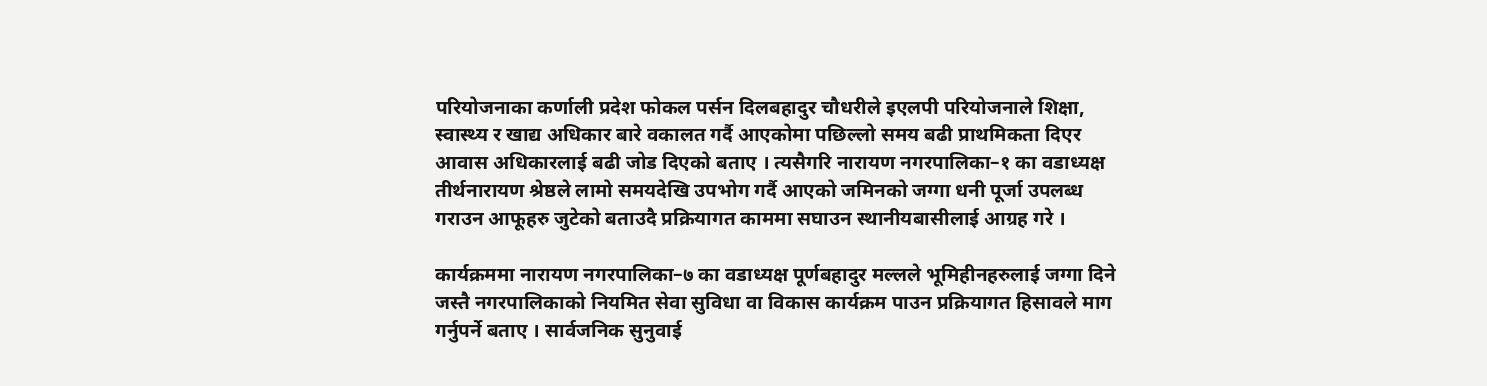परियोजनाका कर्णाली प्रदेश फोकल पर्सन दिलबहादुर चौधरीले इएलपी परियोजनाले शिक्षा, स्वास्थ्य र खाद्य अधिकार बारे वकालत गर्दै आएकोमा पछिल्लो समय बढी प्राथमिकता दिएर आवास अधिकारलाई बढी जोड दिएको बताए । त्यसैगरि नारायण नगरपालिका–१ का वडाध्यक्ष तीर्थनारायण श्रेष्ठले लामो समयदेखि उपभोग गर्दै आएको जमिनको जग्गा धनी पूर्जा उपलब्ध गराउन आफूहरु जुटेको बताउदै प्रक्रियागत काममा सघाउन स्थानीयबासीलाई आग्रह गरे ।

कार्यक्रममा नारायण नगरपालिका–७ का वडाध्यक्ष पूर्णबहादुर मल्लले भूमिहीनहरुलाई जग्गा दिने जस्तै नगरपालिकाको नियमित सेवा सुविधा वा विकास कार्यक्रम पाउन प्रक्रियागत हिसावले माग गर्नुपर्ने बताए । सार्वजनिक सुनुवाई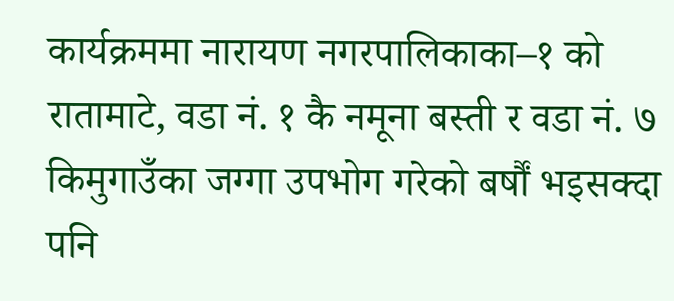कार्यक्रममा नारायण नगरपालिकाका–१ को रातामाटे, वडा नं. १ कै नमूना बस्ती र वडा नं. ७ किमुगाउँका जग्गा उपभोग गरेको बर्षौं भइसक्दा पनि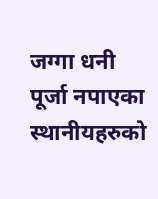जग्गा धनी पूर्जा नपाएका स्थानीयहरुको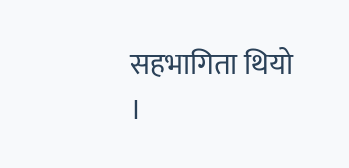सहभागिता थियो ।